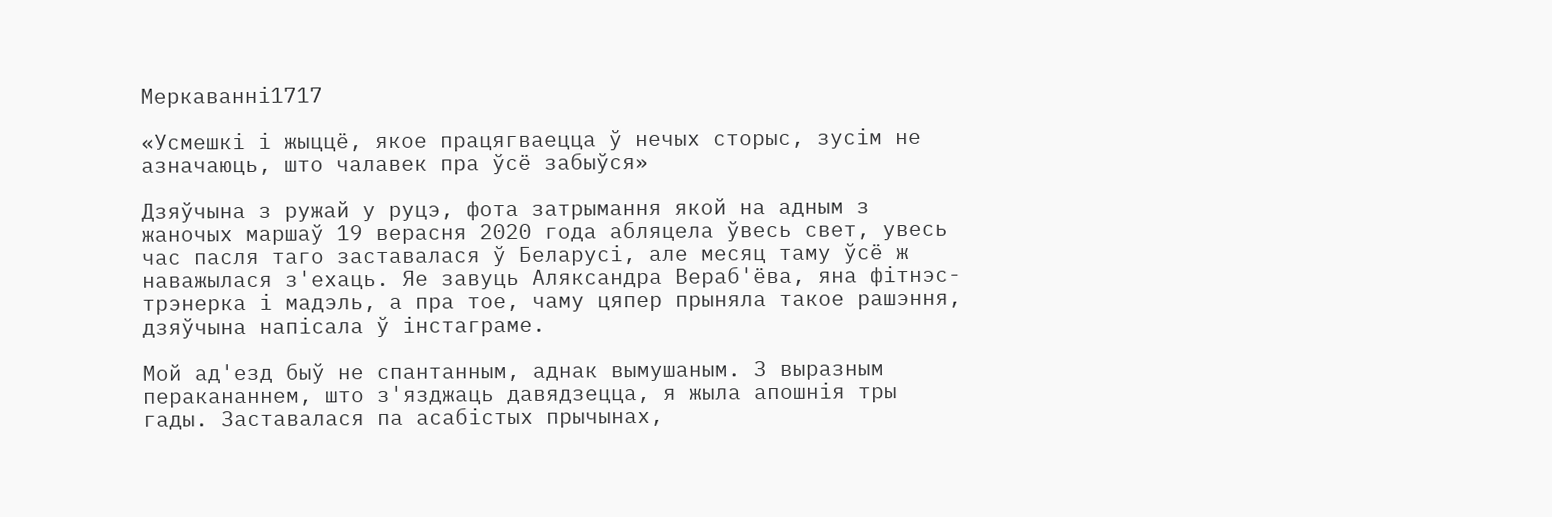Меркаванні1717

«Усмешкі і жыццё, якое працягваецца ў нечых сторыс, зусім не азначаюць, што чалавек пра ўсё забыўся»

Дзяўчына з ружай у руцэ, фота затрымання якой на адным з жаночых маршаў 19 верасня 2020 года абляцела ўвесь свет, увесь час пасля таго заставалася ў Беларусі, але месяц таму ўсё ж наважылася з'ехаць. Яе завуць Аляксандра Вераб'ёва, яна фітнэс-трэнерка і мадэль, а пра тое, чаму цяпер прыняла такое рашэння, дзяўчына напісала ў інстаграме.

Мой ад'езд быў не спантанным, аднак вымушаным. З выразным перакананнем, што з'язджаць давядзецца, я жыла апошнія тры гады. Заставалася па асабістых прычынах,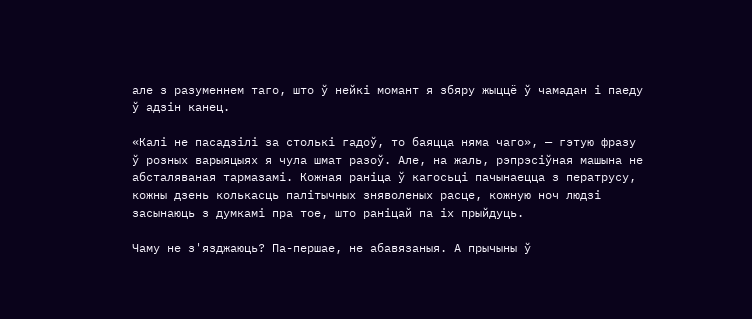але з разуменнем таго, што ў нейкі момант я збяру жыццё ў чамадан і паеду ў адзін канец.

«Калі не пасадзілі за столькі гадоў, то баяцца няма чаго», — гэтую фразу ў розных варыяцыях я чула шмат разоў. Але, на жаль, рэпрэсіўная машына не абсталяваная тармазамі. Кожная раніца ў кагосьці пачынаецца з ператрусу, кожны дзень колькасць палітычных зняволеных расце, кожную ноч людзі засынаюць з думкамі пра тое, што раніцай па іх прыйдуць.

Чаму не з'язджаюць? Па-першае, не абавязаныя. А прычыны ў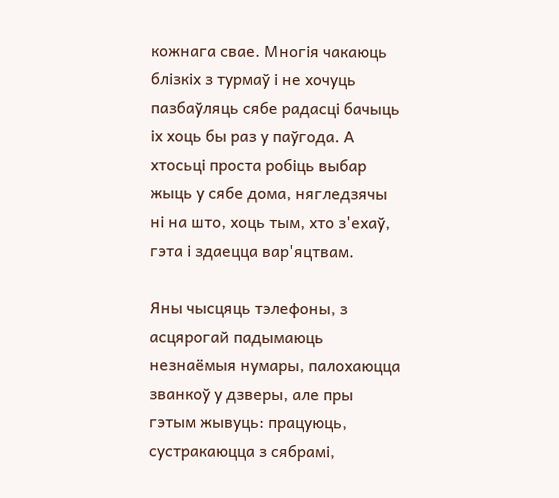кожнага свае. Многія чакаюць блізкіх з турмаў і не хочуць пазбаўляць сябе радасці бачыць іх хоць бы раз у паўгода. А хтосьці проста робіць выбар жыць у сябе дома, нягледзячы ні на што, хоць тым, хто з'ехаў, гэта і здаецца вар'яцтвам.

Яны чысцяць тэлефоны, з асцярогай падымаюць незнаёмыя нумары, палохаюцца званкоў у дзверы, але пры гэтым жывуць: працуюць, сустракаюцца з сябрамі,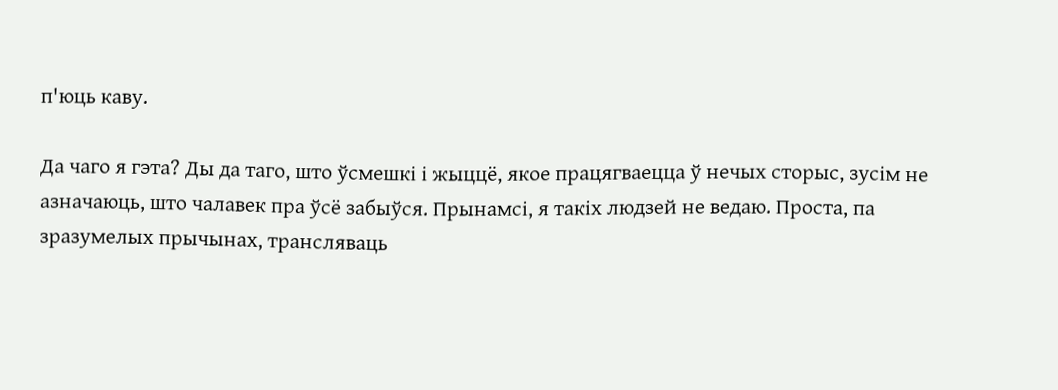п'юць каву.

Да чаго я гэта? Ды да таго, што ўсмешкі і жыццё, якое працягваецца ў нечых сторыс, зусім не азначаюць, што чалавек пра ўсё забыўся. Прынамсі, я такіх людзей не ведаю. Проста, па зразумелых прычынах, трансляваць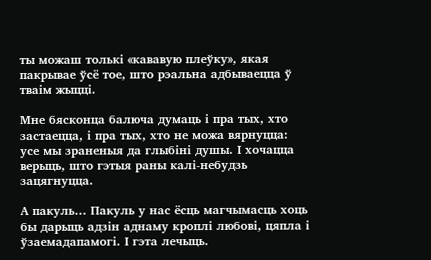ты можаш толькі «кававую плеўку», якая пакрывае ўсё тое, што рэальна адбываецца ў тваім жыцці.

Мне бясконца балюча думаць і пра тых, хто застаецца, і пра тых, хто не можа вярнуцца: усе мы зраненыя да глыбіні душы. І хочацца верыць, што гэтыя раны калі-небудзь зацягнуцца.

А пакуль… Пакуль у нас ёсць магчымасць хоць бы дарыць адзін аднаму кроплі любові, цяпла і ўзаемадапамогі. І гэта лечыць.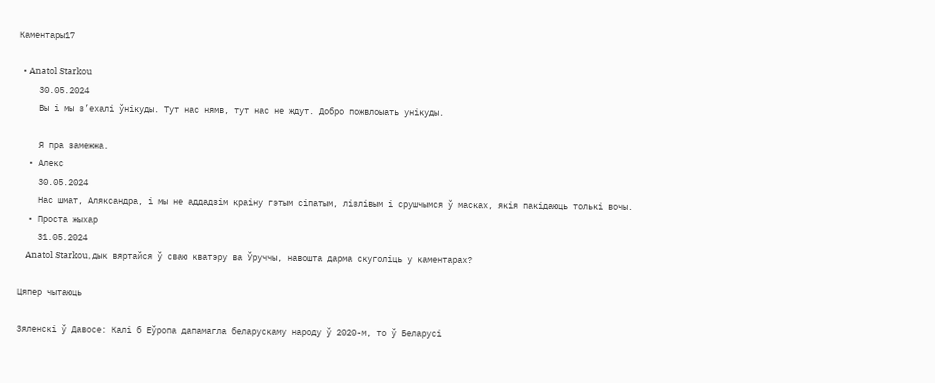Каментары17

  • Anatol Starkou
    30.05.2024
    Вы і мы з’ехалі ўнікуды. Тут нас нямв, тут нас не ждут. Добро пожвлоыать унікуды.

    Я пра замежжа.
  • Алекс
    30.05.2024
    Нас шмат, Аляксандра, і мы не аддадзім краіну гэтым сіпатым, лізлівым і срушчымся ў масках, якія пакідаюць толькі вочы.
  • Проста жыхар
    31.05.2024
    Anatol Starkou, дык вяртайся ў сваю кватэру ва Ўруччы, навошта дарма скуголіць у каментарах?

Цяпер чытаюць

Зяленскі ў Давосе: Калі б Еўропа дапамагла беларускаму народу ў 2020-м, то ў Беларусі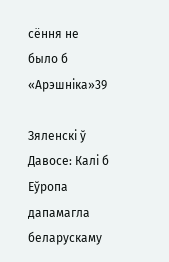сёння не было б «Арэшніка»39

Зяленскі ў Давосе: Калі б Еўропа дапамагла беларускаму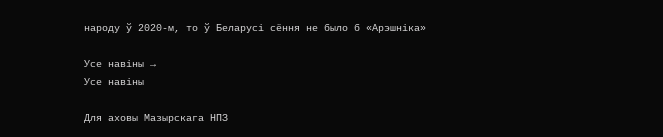народу ў 2020-м, то ў Беларусі сёння не было б «Арэшніка»

Усе навіны →
Усе навіны

Для аховы Мазырскага НПЗ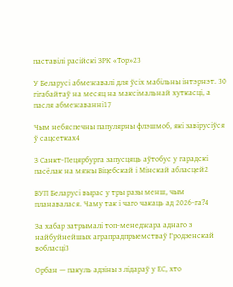паставілі расійскі ЗРК «Тор»23

У Беларусі абмежавалі для ўсіх мабільны інтэрнэт. 30 гігабайтаў на месяц на максімальнай хуткасці, а пасля абмежаванні17

Чым небяспечны папулярны флэшмоб, які завірусіўся ў сацсетках4

З Санкт-Пецярбурга запусцяць аўтобус у гарадскі пасёлак на мяжы Віцебскай і Мінскай абласцей2

ВУП Беларусі вырас у тры разы менш, чым планавалася. Чаму так і чаго чакаць ад 2026-га?4

За хабар затрымалі топ-менеджара аднаго з найбуйнейшых аграпрадпрыемстваў Гродзенскай вобласці3

Орбан — пакуль адзіны з лідараў у ЕС, хто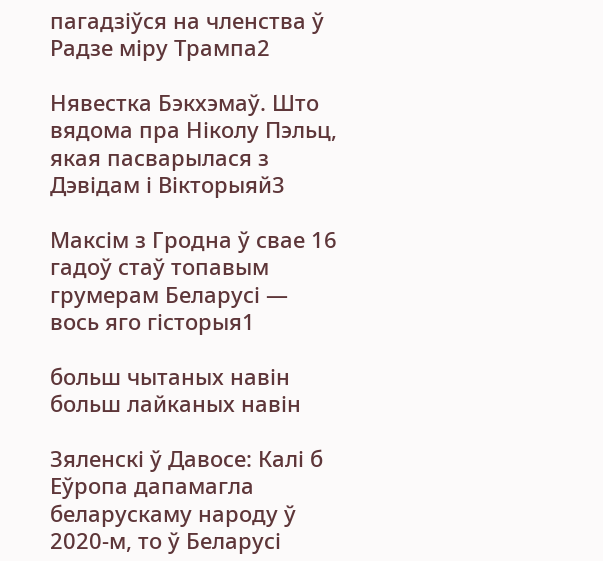пагадзіўся на членства ў Радзе міру Трампа2

Нявестка Бэкхэмаў. Што вядома пра Ніколу Пэльц, якая пасварылася з Дэвідам і Вікторыяй3

Максім з Гродна ў свае 16 гадоў стаў топавым грумерам Беларусі — вось яго гісторыя1

больш чытаных навін
больш лайканых навін

Зяленскі ў Давосе: Калі б Еўропа дапамагла беларускаму народу ў 2020-м, то ў Беларусі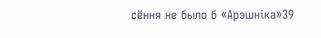сёння не было б «Арэшніка»39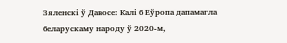Зяленскі ў Давосе: Калі б Еўропа дапамагла беларускаму народу ў 2020-м,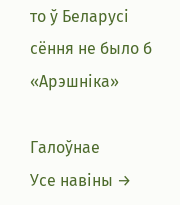то ў Беларусі сёння не было б «Арэшніка»

Галоўнае
Усе навіны →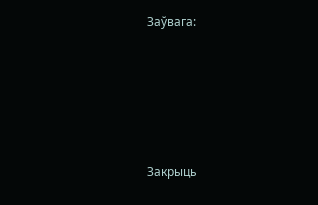Заўвага:









Закрыць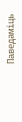Паведаміць